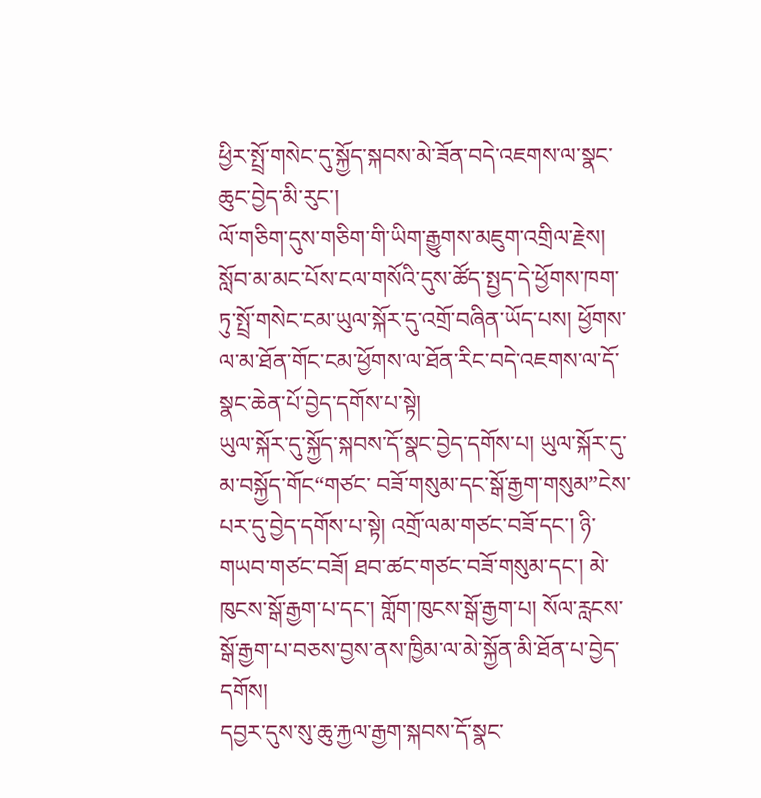ཕྱིར་སྤྲོ་གསེང་དུ་སྐྱོད་སྐབས་མེ་ཟོན་བདེ་འཇགས་ལ་སྣང་ཆུང་བྱེད་མི་རུང་།
ལོ་གཅིག་དུས་གཅིག་གི་ཡིག་རྒྱུགས་མཇུག་འགྲིལ་རྗེས། སློབ་མ་མང་པོས་ངལ་གསོའི་དུས་ཚོད་སྤྱད་དེ་ཕྱོགས་ཁག་ཏུ་སྤྲོ་གསེང་ངམ་ཡུལ་སྐོར་དུ་འགྲོ་བཞིན་ཡོད་པས། ཕྱོགས་ལ་མ་ཐོན་གོང་ངམ་ཕྱོགས་ལ་ཐོན་རིང་བདེ་འཇགས་ལ་དོ་སྣང་ཆེན་པོ་བྱེད་དགོས་པ་སྟེ།
ཡུལ་སྐོར་དུ་སྐྱོད་སྐབས་དོ་སྣང་བྱེད་དགོས་པ། ཡུལ་སྐོར་དུ་མ་བསྐྱོད་གོང“གཙང་ བཟོ་གསུམ་དང་སྒོ་རྒྱག་གསུམ”ངེས་པར་དུ་བྱེད་དགོས་པ་སྟེ། འགྲོ་ལམ་གཙང་བཟོ་དང་། ཉི་གཡབ་གཙང་བཟོ། ཐབ་ཚང་གཙང་བཟོ་གསུམ་དང་། མེ་ཁུངས་སྒོ་རྒྱག་པ་དང་། གློག་ཁུངས་སྒོ་རྒྱག་པ། སོལ་རླངས་སྒོ་རྒྱག་པ་བཅས་བྱས་ནས་ཁྱིམ་ལ་མེ་སྐྱོན་མི་ཐོན་པ་བྱེད་དགོས།
དབྱར་དུས་སུ་ཆུ་རྐྱལ་རྒྱག་སྐབས་དོ་སྣང་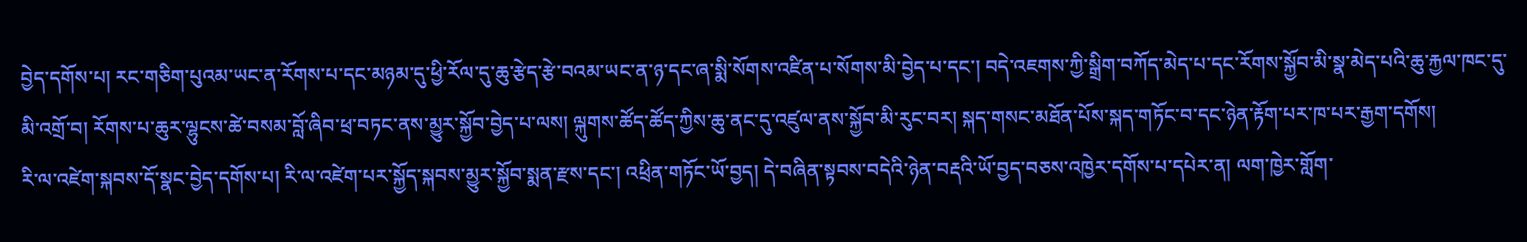བྱེད་དགོས་པ། རང་གཅིག་པུའམ་ཡང་ན་རོགས་པ་དང་མཉམ་དུ་ཕྱི་རོལ་དུ་ཆུ་རྩེད་རྩེ་བའམ་ཡང་ན་ཉ་དང་ཞ་སྨི་སོགས་འཛིན་པ་སོགས་མི་བྱེད་པ་དང་། བདེ་འཇགས་ཀྱི་སྒྲིག་བཀོད་མེད་པ་དང་རོགས་སྐྱོབ་མི་སྣ་མེད་པའི་ཆུ་རྐྱལ་ཁང་དུ་མི་འགྲོ་བ། རོགས་པ་ཆུར་ལྷུངས་ཚེ་བསམ་བློ་ཞིབ་ཕྲ་བཏང་ནས་མྱུར་སྐྱོབ་བྱེད་པ་ལས། ལྐུགས་ཚོད་ཚོད་ཀྱིས་ཆུ་ནང་དུ་འཛུལ་ནས་སྐྱོབ་མི་རུང་བར། སྐད་གསང་མཐོན་པོས་སྐད་གཏོང་བ་དང་ཉེན་རྟོག་པར་ཁ་པར་རྒྱག་དགོས།
རི་ལ་འཛེག་སྐབས་དོ་སྣང་བྱེད་དགོས་པ། རི་ལ་འཛེག་པར་སྐྱོད་སྐབས་མྱུར་སྐྱོབ་སྨན་རྫས་དང་། འཕྲིན་གཏོང་ཡོ་བྱད། དེ་བཞིན་སྟབས་བདེའི་ཉེན་བརྡའི་ཡོ་བྱད་བཅས་འཁྱེར་དགོས་པ་དཔེར་ན། ལག་ཁྱེར་གློག་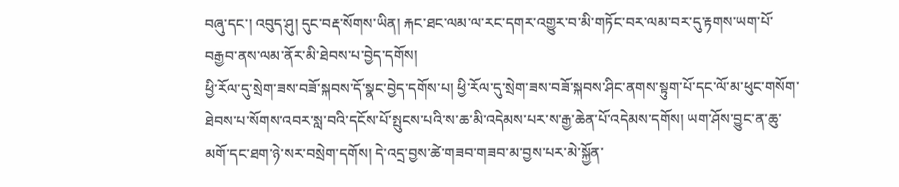བཞུ་དང་། འབུད་ཤུ། དུང་བརྡ་སོགས་ཡིན། རྐང་ཐང་ལམ་ལ་རང་དགར་འགྱུར་བ་མི་གཏོང་བར་ལམ་བར་དུ་རྟགས་ཡག་པོ་བརྒྱབ་ནས་ལམ་ནོར་མི་ཐེབས་པ་བྱེད་དགོས།
ཕྱི་རོལ་དུ་སྲེག་ཟས་བཟོ་སྐབས་དོ་སྣང་བྱེད་དགོས་པ། ཕྱི་རོལ་དུ་སྲེག་ཟས་བཟོ་སྐབས་ཤིང་ནགས་སྟུག་པོ་དང་ལོ་མ་ཕུང་གསོག་ཐེབས་པ་སོགས་འབར་སླ་བའི་དངོས་པོ་སྤུངས་པའི་ས་ཆ་མི་འདེམས་པར་ས་རྒྱ་ཆེན་པོ་འདེམས་དགོས། ཡག་ཤོས་བྱུང་ན་ཆུ་མགོ་དང་ཐག་ཉེ་སར་བསྲེག་དགོས། དེ་འདྲ་བྱས་ཚེ་གཟབ་གཟབ་མ་བྱས་པར་མེ་སྐྱོན་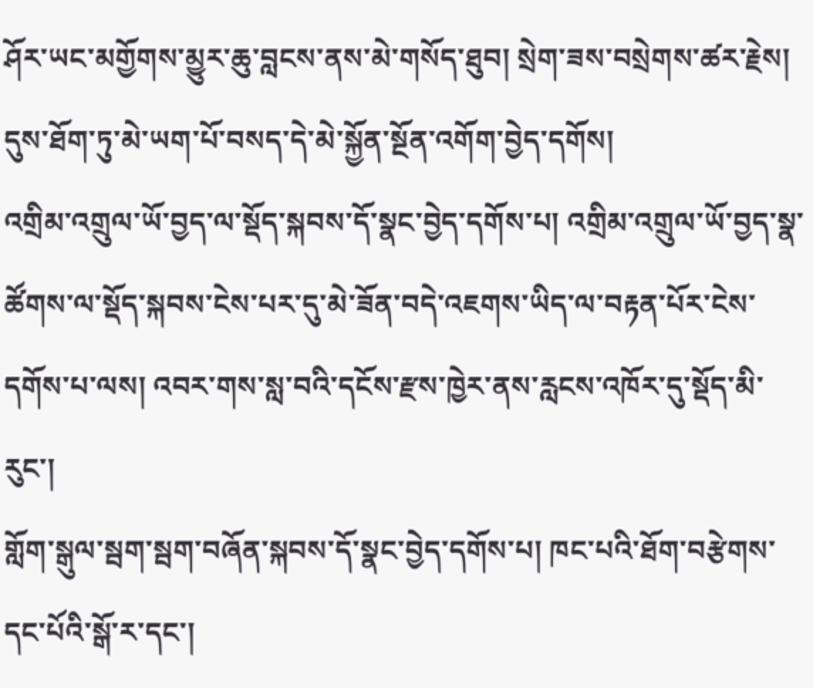ཤོར་ཡང་མགྱོགས་མྱུར་ཆུ་བླངས་ནས་མེ་གསོད་ཐུབ། སྲེག་ཟས་བསྲེགས་ཚར་རྗེས། དུས་ཐོག་ཏུ་མེ་ཡག་པོ་བསད་དེ་མེ་སྐྱོན་སྔོན་འགོག་བྱེད་དགོས།
འགྲིམ་འགྲུལ་ཡོ་བྱད་ལ་སྡོད་སྐབས་དོ་སྣང་བྱེད་དགོས་པ། འགྲིམ་འགྲུལ་ཡོ་བྱད་སྣ་ཚོགས་ལ་སྡོད་སྐབས་ངེས་པར་དུ་མེ་ཟོན་བདེ་འཇགས་ཡིད་ལ་བརྟན་པོར་ངེས་དགོས་པ་ལས། འབར་གས་སླ་བའི་དངོས་རྫས་ཁྱེར་ནས་རླངས་འཁོར་དུ་སྡོད་མི་རུང་།
གློག་སྒུལ་སྦག་སྦག་བཞོན་སྐབས་དོ་སྣང་བྱེད་དགོས་པ། ཁང་པའི་ཐོག་བརྩེགས་དང་པོའི་སྒོ་ར་དང་།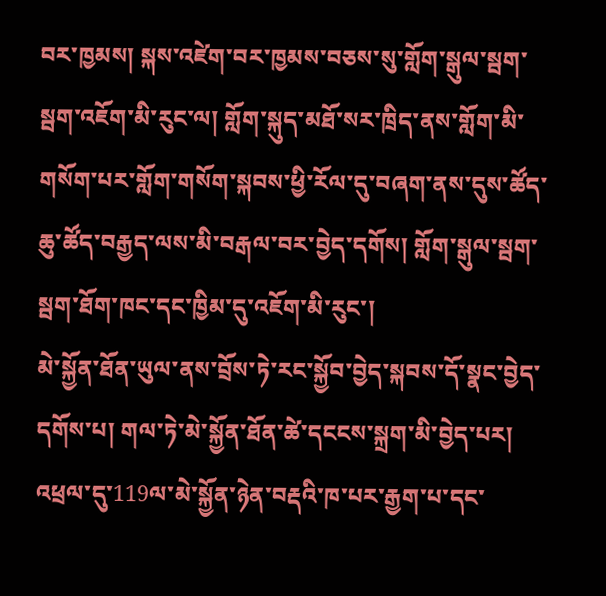བར་ཁྱམས། སྐས་འཛེག་བར་ཁྱམས་བཅས་སུ་གློག་སྒུལ་སྦག་སྦག་འཇོག་མི་རུང་ལ། གློག་སྐུད་མཐོ་སར་ཁྲིད་ནས་གློག་མི་གསོག་པར་གློག་གསོག་སྐབས་ཕྱི་རོལ་དུ་བཞག་ནས་དུས་ཚོད་ཆུ་ཚོད་བརྒྱད་ལས་མི་བརྒལ་བར་བྱེད་དགོས། གློག་སྒུལ་སྦག་སྦག་ཐོག་ཁང་དང་ཁྱིམ་དུ་འཇོག་མི་རུང་།
མེ་སྐྱོན་ཐོན་ཡུལ་ནས་བྲོས་ཏེ་རང་སྐྱོབ་བྱེད་སྐབས་དོ་སྣང་བྱེད་དགོས་པ། གལ་ཏེ་མེ་སྐྱོན་ཐོན་ཚེ་དངངས་སྐྲག་མི་བྱེད་པར། འཕྲལ་དུ་119ལ་མེ་སྐྱོན་ཉེན་བརྡའི་ཁ་པར་རྒྱག་པ་དང་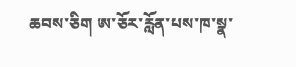ཆབས་ཅིག ཨ་ཅོར་རློན་པས་ཁ་སྣ་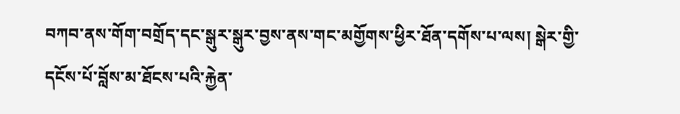བཀབ་ནས་གོག་བགྲོད་དང་སྒུར་སྒུར་བྱས་ནས་གང་མགྱོགས་ཕྱིར་ཐོན་དགོས་པ་ལས། སྒེར་གྱི་དངོས་པོ་བློས་མ་ཐོངས་པའི་རྐྱེན་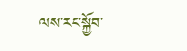ལས་རང་སྐྱོབ་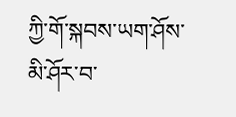ཀྱི་གོ་སྐབས་ཡག་ཤོས་མི་ཤོར་བ་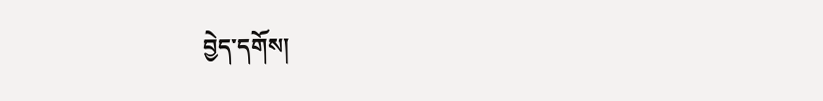བྱེད་དགོས།